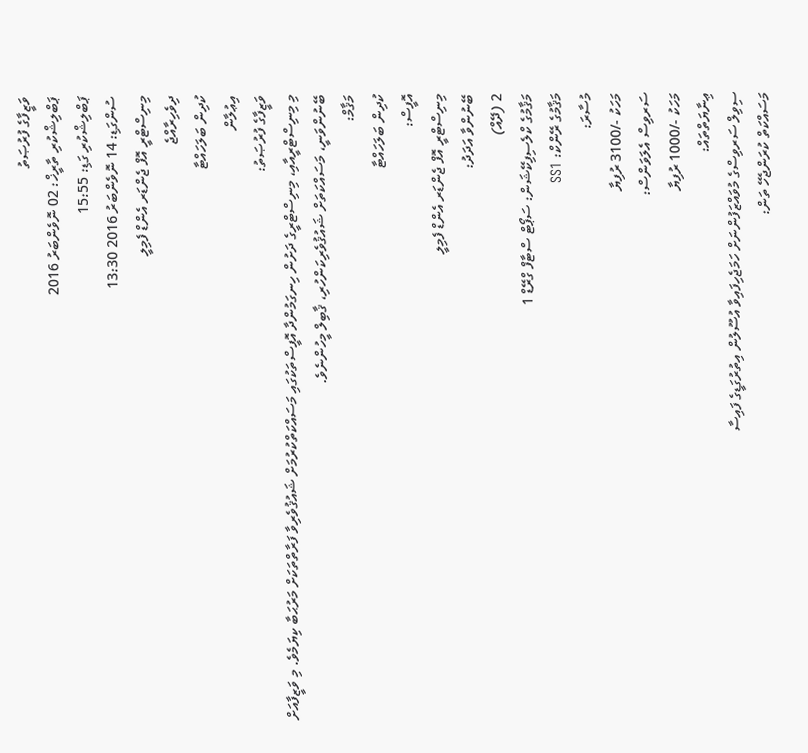ވަޒީފާގެ ފުރުޞަތު
ޕަބްލިޝްކުރި ތާރީޚް: 02 ނޮވެންބަރު 2016
ޕަބްލިޝްކުރި ގަޑި: 15:55
ސުންގަޑި: 14 ނޮވެންބަރު 2016 13:30
މިނިސްޓްރީ އޮފް ޖެންޑަރ އެންޑް ފެމިލީ
ދިވެހިރާއްޖެ
ކުދިން ބަލަހައްޓާ
އިޢުލާން
ވަޒީފާގެ ފުރުޞަތު:
މި މިނިސްޓްރީއާއި، މިނިސްޓްރީގެ ދަށުން ހިނގަމުންދާ އޮފީސްތަކުގައި މަސައްކަތްކުރުމަށް ޝައުޤުވެރިވާ ފަރާތްތަކަށް މަރުޙަބާ ކިޔަމެވެ. މި ވަޒީފާއަށް ބޭނުންވަނީ، މަސައްކަތަށް ޝައުޤުވެރިކަންހުރި، ޤާބިލް މީހުންނެވެ.
މަޤާމް:
ކުދިން ބަލަހައްޓާ
އޮފީސް:
މިނިސްޓްރީ އޮފް ޖެންޑަރ އެންޑް ފެމިލީ
ބޭނުންވާ އަދަދު:
2 (ދޭއް)
މަޤާމުގެ ކްލެސިފިކޭޝަން: ސަޕޯޓް ސްޓާފް ގްރޭޑް 1
މަޤާމުގެ ރޭންކް: SS1
މުސާރަ:
މަހަކު -/3100 ރުފިޔާ
ސަރވިސް އެލަވަންސް:
މަހަކު -/1000 ރުފިޔާ
ޢިނާޔަތްތައް:
ސިވިލް ސަރވިސްގެ މުވައްޒަފުންނަށް ހަމަޖެހިފައިވާ އުސޫލުން އިތުރުގަޑީގެ ފައިސާ
މަސައްކަތް ކުރަންޖެހޭ ތަން: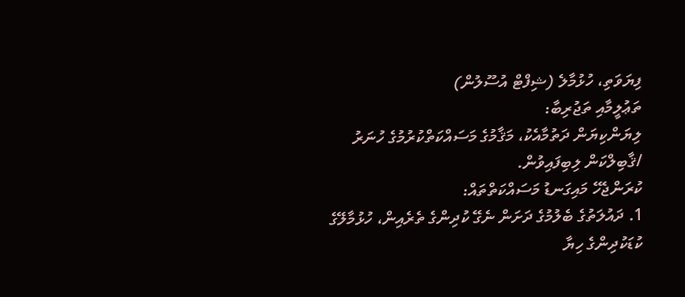ފިޔަވަތި، ހުޅުމާލެ (ޝިފްޓް އުސޫލުން)
ތަޢުލީމާއި ތަޖުރިބާ:
ލިޔަންކިޔަން ދަތުމާއެކު، މަޤާމުގެ މަސައްކަތްކުރުމުގެ ހުނަރު /ޤާބިލްކަން ލިބިފައިވުން.
ކުރަންޖެހޭ މައިގަނޑު މަސައްކަތްތައް:
1. ދައުލަތުގެ ބެލުމުގެ ދަށަން ނެގޭ ކުދިންގެ ތެރެއިން، ހުޅުމާލޭގެ ކުޑަކުދިންގެ ހިޔާ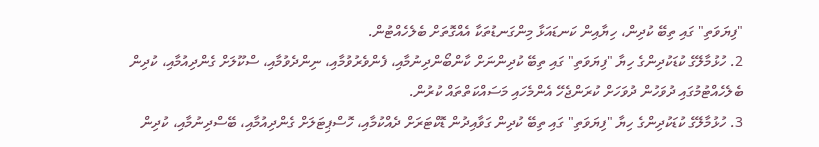"ފިޔަވަތި" ގައި ތިބޭ ކުދިން، ހިޔާއިން ކަނޑައަޅާ މިންގަނޑުތަކާ އެއްގޮތަށް ބެލެހެއްޓުން.
2. ހުޅުމާލޭގެ ކުޑަކުދިންގެ ހިޔާ "ފިޔަވަތި" ގައި ތިބޭ ކުދިންނަށް ކާންބޯންދިނުމާއި، ފެންވެރުވުމާއި، ނިންދެވުމާއި، ސްކޫލަށް ގެންދިއުމާއި، ކުދިން ބެލެހެއްޓުމުގައި ދުވަހުން ދުވަހަށް ކުރަންޖެހޭ އެންމެހައި މަސައްކަތްތައް ކުރުން.
3. ހުޅުމާލޭގެ ކުޑަކުދިންގެ ހިޔާ "ފިޔަވަތި" ގައި ތިބޭ ކުދިން ގަވާއިދުން ޑޮކްޓަރަށް ދެއްކުމާއި، ހޮސްޕިޓަލަށް ގެންދިއުމާއި، ބޭސްދިނުމާއި، ކުދިން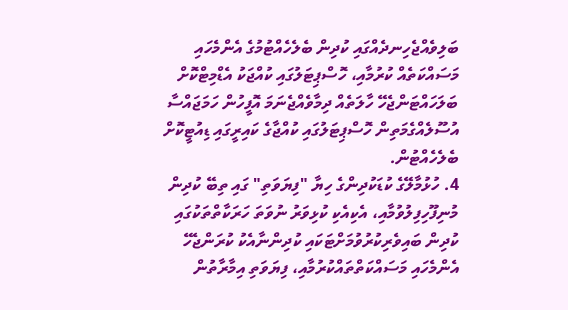ބަލިވެއްޖެހިނދެއްގައި ކުދިން ބެލެހެއްޓުމުގެ އެންމެހައި މަސައްކަތެއް ކުރުމާއި، ހޮސްޕިޓަލުގައި ކުއްޖަކު އެޑްމިޓްކޮށް ބަލަހައްޓަންޖެހޭ ހާލަތެއް ދިމާވެއްޖެނަމަ އޮފީހުން ހަމަޖައްސާ އުސޫލެއްގެމަތިން ހޮސްޕިޓަލުގައި ކުއްޖާގެ ކައިރީގައި ޑިއުޓީކޮށް ބެލެހެއްޓުން.
4. ހުޅުމާލޭގެ ކުޑަކުދިންގެ ހިޔާ "ފިޔަވަތި" ގައި ތިބޭ ކުދިން މުނިފޫހިފިލުވުމާއި، އެކިއެކި ކުޅިވަރު ނުވަތަ ހަރަކާތްތަކުގައި ކުދިން ބައިވެރިކުރުވުމަށްޓަކައި ކުދިންނާއެކު ކުރަންޖެހޭ އެންމެހައި މަސައްކަތްތައްކުރުމާއި، ފިޔަވަތި އިމާރާތުން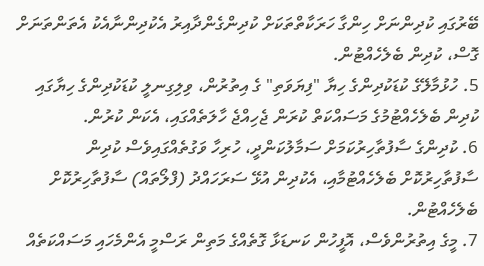ބޭރުގައި ކުދިންނަށް ހިންގާ ހަރަކާތްތަކަށް ކުދިންގެންދާއިރު އެކުދިންނާއެކު އެތަންތަނަށް ގޮސް، ކުދިން ބެލެހެއްޓުން.
5. ހުޅުމާލޭގެ ކުޑަކުދިންގެ ހިޔާ "ފިޔަވަތި" ގެ އިތުރުން، ވިލިގިނލީ ކުޑަކުދިންގެ ހިޔާގައި ކުދިން ބެލެހެއްޓުމުގެ މަސައްކަތް ކުރަން ޖެހިއްޖެ ހާލަތެއްގައި، އެކަން ކުރުން.
6. ކުދިންގެ ސާފުތާހިރުކަމަށް ސަމާލުކަންދީ، ހުރިހާ ވަގުތެއްގައިވެސް ކުދިން ސާފުތާހިރުކޮށް ބެލެހެއްޓުމާއި، އެކުދިން އުޅޭ ސަރަހައްދު (ފްލޯތައް) ސާފުތާހިރުކޮށް ބެލެހެއްޓުން.
7. މީގެ އިތުރުންވެސް، އޮފީހުން ކަނޑަޅާ ގޮތެއްގެ މަތިން ރަސްމީ އެންމެހައި މަސައްކަތެއް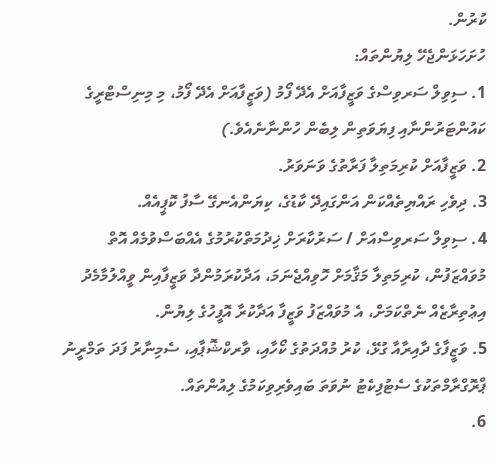ކުރުން.
ހުށަހަޅަންޖެހޭ ލިޔުންތައް:
1. ސިވިލް ސަރވިސްގެ ވަޒީފާއަށް އެދޭ ފޯމު (ވަޒީފާއަށް އެދޭ ފޯމު، މި މިނިސްޓްރީގެ ކައުންޓަރުންނާއި ފިޔަވަތިން ލިބެން ހުންނާނެއެވެ.)
2. ވަޒީފާއަށް ކުރިމަތިލާ ފަރާތުގެ ވަނަވަރު.
3. ދިވެހި ރައްޔިތެއްކަން އަންގައިދޭ ކާޑުގެ، ކިޔަންއެނގޭ ސާފު ކޮޕީއެއް.
4. ސިވިލް ސަރވިސްއަށް / ސަރުކާރަށް ޚިދުމަތްކުރުމުގެ އެއްބަސްވުމެއް އޮތް މުވައްޒަފުން، ކުރިމަތިލާ މަޤާމަށް ހޮވިއްޖެނަމަ، އަދާކުރަމުންދާ ވަޒީފާއިން ވީއްލުމާމެދު އިޢުތިރާޒެއް ނެތްކަމަށް، އެ މުވައްޒަފު ވަޒީފާ އަދާކުރާ އޮފީހުގެ ލިޔުން.
5. ވަޒީފާގެ ދާއިރާއާ ގުޅޭ، ކުރު މުއްދަތުގެ ކޯހާއި، ވާރކްޝޮޕާއި، ސެމިނާރު ފަދަ ތަމްރީނު ޕްރޮގްރާމްތަކުގެ ސެޓުފިކެޓު ނުވަތަ ބައިވެރިވިކަމުގެ ލިއުންތައް.
6.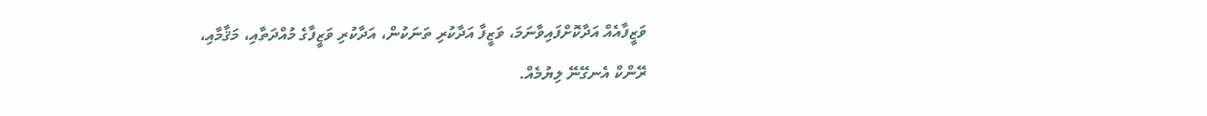ވަޒީފާއެއް އަދާކޮށްފައިވާނަމަ، ވަޒީފާ އަދާކުރި ތަނަކުން، އަދާކުރި ވަޒީފާގެ މުއްދަތާއި، މަޤާމާއި، ރޭންކް އެނގޭނޭ ލިޔުމެއް.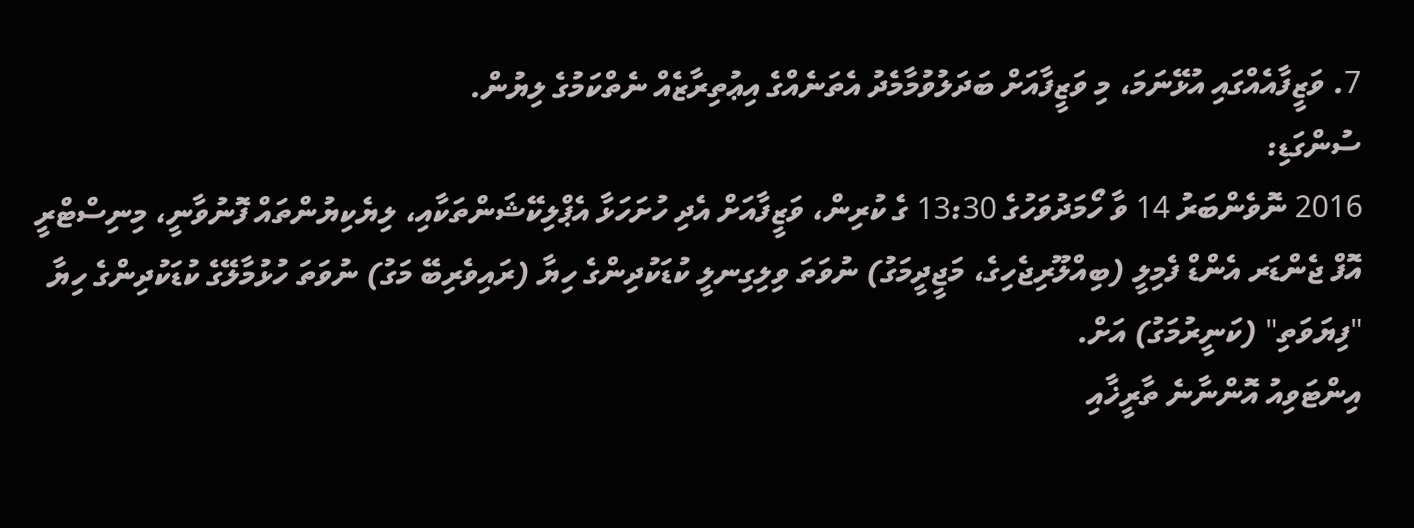7. ވަޒީފާއެއްގައި އުޅޭނަމަ، މި ވަޒީފާއަށް ބަދަލުވުމާމެދު އެތަނެއްގެ އިޢުތިރާޒެއް ނެތްކަމުގެ ލިޔުން.
ސުންގަޑި:
2016 ނޮވެންބަރު 14 ވާ ހޯމަދުވަހުގެ 13:30 ގެ ކުރިން، ވަޒީފާއަށް އެދި ހުށަހަޅާ އެޕްލިކޭޝަންތަކާއި، ލިޔެކިޔުންތައް ފޮނުވާނީ، މިނިސްޓްރީ އޮފް ޖެންޑަރ އެންޑް ފެމިލީ (ބިއްލޫރިޖެހިގެ، މަޖީދީމަގު) ނުވަތަ ވިލިގިނލީ ކުޑަކުދިންގެ ހިޔާ (ރައިވެރިބޭ މަގު) ނުވަތަ ހުޅުމާލޭގެ ކުޑަކުދިންގެ ހިޔާ "ފިޔަވަތި" (ކަނީރުމަގު) އަށް.
އިންޓަވިއު އޮންނާނެ ތާރީޚާއި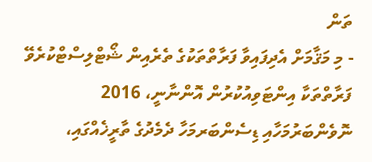ތަން
- މި މަޤާމަށް އެދިފައިވާ ފަރާތްތަކުގެ ތެރެއިން ޝޯޓްލިސްޓްކުރެވޭ ފަރާތްތަކާ އިންޓަވިއުކުރުން އޮންނާނީ، 2016 ނޮވެންބަރުމަހާއި ޑިސެންބަރމަހާ ދެމެދުގެ ތާރީޚެއްގައި،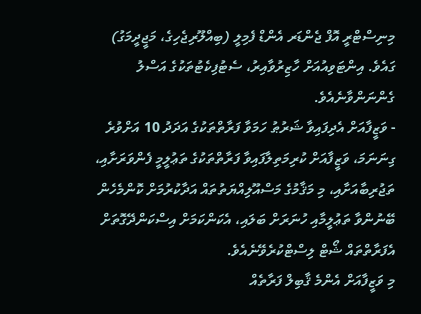މިނިސްޓްރީ އޮފް ޖެންޑަރ އެންޑް ފެމިލީ (ބިއްލޫރިޖެހިގެ، މަޖީދީމަގު) ގައެވެ. އިންޓަވިއުއަށް ހާޒިރުވާއިރު، ސެޓުފިކެޓުތަކުގެ އަސްލު ގެންނަންވާނެއެވެ.
- ވަޒީފާއަށް އެދިފައިވާ ޝަރުޠު ހަމަވާ ފަރާތްތަކުގެ އަދަދު 10 އަށްވުރެ ގިނަނަމަ، ވަޒީފާއަށް ކުރިމަތިލާފައިވާ ފަރާތްތަކުގެ ތަޢުލީމީ ފެންވަރަށާއި، ތަޖުރިބާއަށާއި، މި މަޤާމުގެ މަސްއޫލިއްޔަތުތައް އަދާކުރުމަށް ކޮންމެހެން ބޭނުންވާ ތަޢުލީމާއި ހުނަރަށް ބަލައި، އެކަންކަމަށް އިސްކަންދޭގޮތަށް އެފަރާތްތައް ޝޯޓް ލިސްޓްކުރެވޭނެއެވެ.
މި ވަޒީފާއަށް އެންމެ ޤާބިލް ފަރާތެއް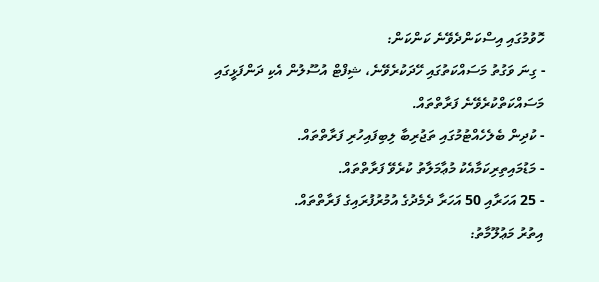ހޮވުމުގައި އިސްކަންދެވޭނެ ކަންކަން:
- ގިނަ ވަގުތު މަސައްކަތުގައި ހޭދަކުރެވޭނެ، ޝިފްޓް އުސޫލުން އެކި ދަންފަޅީގައި މަސައްކަތްކުރެވޭނެ ފަރާތްތައް.
- ކުދިން ބެލެހެއްޓުމުގައި ތަޖުރިބާ ލިބިފައިހުރި ފަރާތްތައް.
- މަޑުމައިތިރިކަމާއެކު މުޢާމަލާތު ކުރެވޭ ފަރާތްތައް.
- 25 އަހަރާއި 50 އަހަރާ ދެމެދުގެ އުމުރުފުރައިގެ ފަރާތްތައް.
އިތުރު މަޢުލޫމާތު: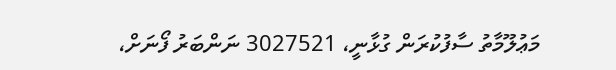މަޢުލޫމާތު ސާފުކުރަން ގުޅާނީ، 3027521 ނަންބަރު ފޯނަށް،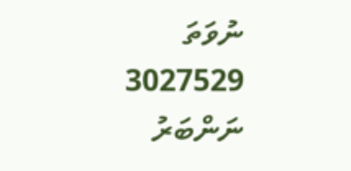ނުވަތަ 3027529 ނަންބަރު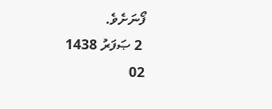ފޯނަށެވެ.
 2 ޞަފަރު 1438
02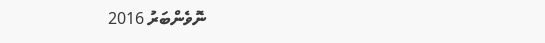ނޮވެންބަރު 2016